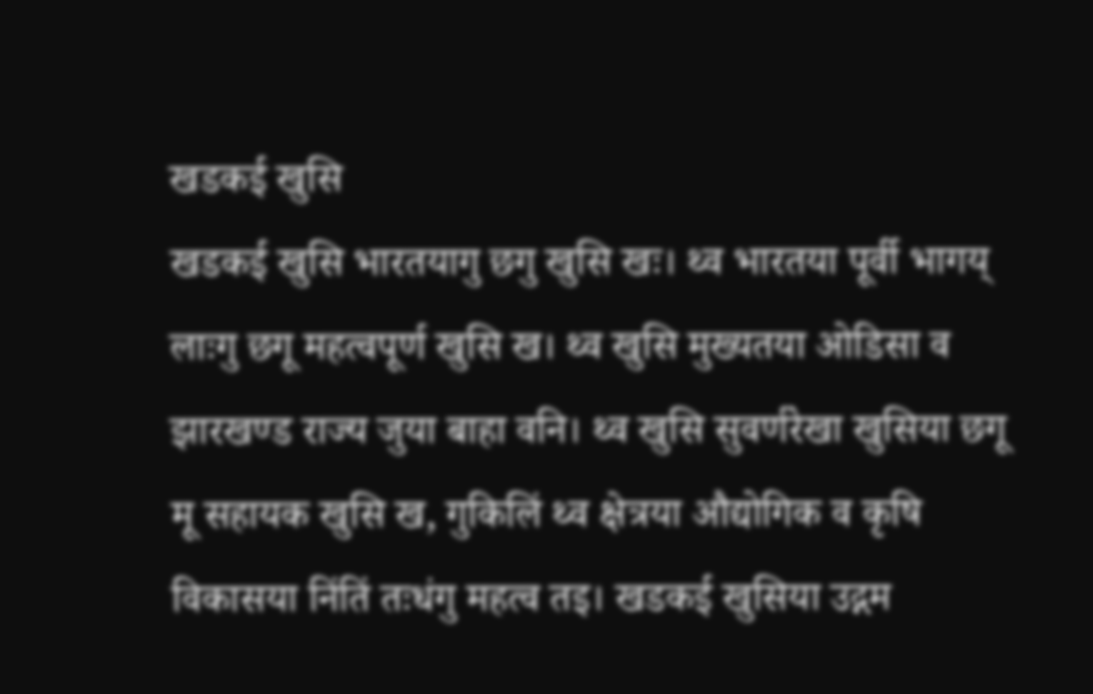खडकई खुसि
खडकई खुसि भारतयागु छगु खुसि खः। थ्व भारतया पूर्वी भागय् लाःगु छगू महत्वपूर्ण खुसि ख। थ्व खुसि मुख्यतया ओडिसा व झारखण्ड राज्य जुया बाहा वनि। थ्व खुसि सुवर्णरेखा खुसिया छगू मू सहायक खुसि ख, गुकिलिं थ्व क्षेत्रया औद्योगिक व कृषि विकासया निंतिं तःधंगु महत्व तइ। खडकई खुसिया उद्गम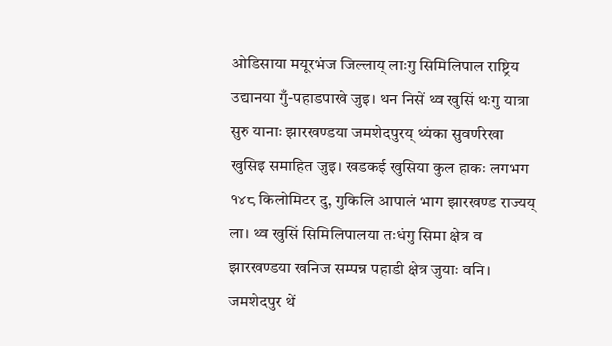ओडिसाया मयूरभंज जिल्लाय् लाःगु सिमिलिपाल राष्ट्रिय उद्यानया गुँ-पहाडपाखे जुइ। थन निसें थ्व खुसिं थःगु यात्रा सुरु यानाः झारखण्डया जमशेदपुरय् थ्यंका सुवर्णरेखा खुसिइ समाहित जुइ। खडकई खुसिया कुल हाकः लगभग १४८ किलोमिटर दु, गुकिलि आपालं भाग झारखण्ड राज्यय् ला। थ्व खुसिं सिमिलिपालया तःधंगु सिमा क्षेत्र व झारखण्डया खनिज सम्पन्न पहाडी क्षेत्र जुयाः वनि। जमशेदपुर थें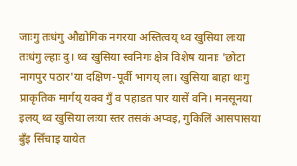जाःगु तःधंगु औद्योगिक नगरया अस्तित्वय् थ्व खुसिया लःया तःधंगु ल्हाः दु। थ्व खुसिया स्वनिगः क्षेत्र विशेष यानाः 'छोटा नागपुर पठार'या दक्षिण-पूर्वी भागय् ला। खुसिया बाहा थःगु प्राकृतिक मार्गय् यक्व गुँ व पहाडत पार यासें वनि। मनसूनया इलय् थ्व खुसिया लःया स्तर तसकं अप्वइ, गुकिलिं आसपासया बुँइ सिँचाइ यायेत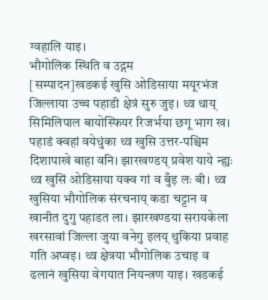ग्वहालि याइ।
भौगोलिक स्थिति व उद्गम
[सम्पादन]खडकई खुसि ओडिसाया मयूरभंज जिल्लाया उच्च पहाडी क्षेत्रं सुरु जुइ। थ्व थाय् सिमिलिपाल बायोस्फियर रिजर्भया छगू भाग ख। पहाडं क्वहां वयेधुंका थ्व खुसि उत्तर-पश्चिम दिशापाखे बाहा वनि। झारखण्डय् प्रवेश याये न्ह्यः थ्व खुसिं ओडिसाया यक्व गां व बुँइ लः बी। थ्व खुसिया भौगोलिक संरचनाय् कडा चट्टान व खानीत दुगु पहाडत ला। झारखण्डया सरायकेला खरसावां जिल्ला जुया वनेगु इलय् थुकिया प्रवाह गति अप्वइ। थ्व क्षेत्रया भौगोलिक उचाइ व ढलानं खुसिया वेगयात नियन्त्रण याइ। खडकई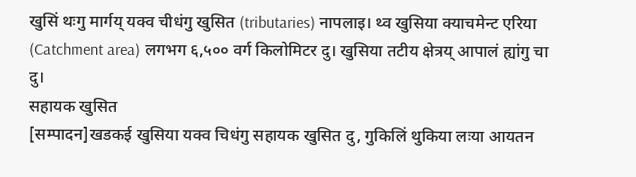खुसिं थःगु मार्गय् यक्व चीधंगु खुसित (tributaries) नापलाइ। थ्व खुसिया क्याचमेन्ट एरिया (Catchment area) लगभग ६,५०० वर्ग किलोमिटर दु। खुसिया तटीय क्षेत्रय् आपालं ह्यांगु चा दु।
सहायक खुसित
[सम्पादन]खडकई खुसिया यक्व चिधंगु सहायक खुसित दु, गुकिलिं थुकिया लःया आयतन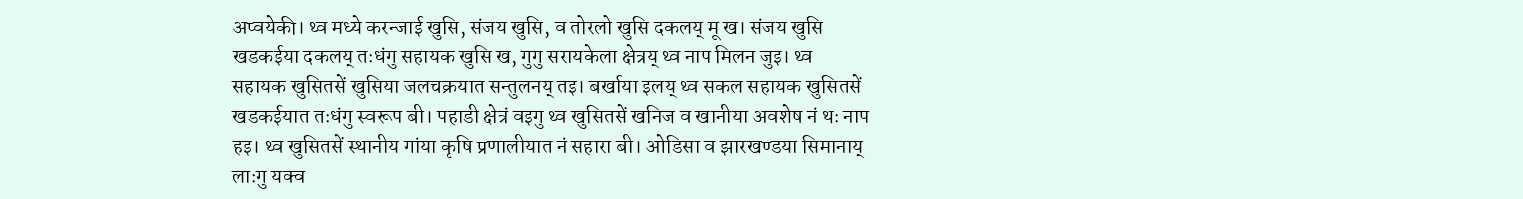अप्वयेकी। थ्व मध्ये करन्जाई खुसि, संजय खुसि, व तोरलो खुसि दकलय् मू ख। संजय खुसि खडकईया दकलय् तःधंगु सहायक खुसि ख, गुगु सरायकेला क्षेत्रय् थ्व नाप मिलन जुइ। थ्व सहायक खुसितसें खुसिया जलचक्रयात सन्तुलनय् तइ। बर्खाया इलय् थ्व सकल सहायक खुसितसें खडकईयात तःधंगु स्वरूप बी। पहाडी क्षेत्रं वइगु थ्व खुसितसें खनिज व खानीया अवशेष नं थः नाप हइ। थ्व खुसितसें स्थानीय गांया कृषि प्रणालीयात नं सहारा बी। ओडिसा व झारखण्डया सिमानाय् लाःगु यक्व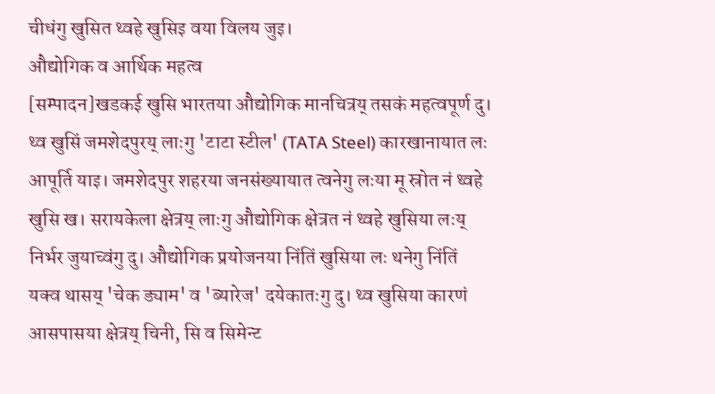चीधंगु खुसित थ्वहे खुसिइ वया विलय जुइ।
औद्योगिक व आर्थिक महत्व
[सम्पादन]खडकई खुसि भारतया औद्योगिक मानचित्रय् तसकं महत्वपूर्ण दु। थ्व खुसिं जमशेदपुरय् लाःगु 'टाटा स्टील' (TATA Steel) कारखानायात लः आपूर्ति याइ। जमशेदपुर शहरया जनसंख्यायात त्वनेगु लःया मू स्रोत नं थ्वहे खुसि ख। सरायकेला क्षेत्रय् लाःगु औद्योगिक क्षेत्रत नं थ्वहे खुसिया लःय् निर्भर जुयाच्वंगु दु। औद्योगिक प्रयोजनया निंतिं खुसिया लः थनेगु निंतिं यक्व थासय् 'चेक ड्याम' व 'ब्यारेज' दयेकातःगु दु। थ्व खुसिया कारणं आसपासया क्षेत्रय् चिनी, सि व सिमेन्ट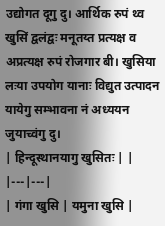उद्योगत दूगु दु। आर्थिक रुपं थ्व खुसिं द्वलंद्वः मनूतय्त प्रत्यक्ष व अप्रत्यक्ष रुपं रोजगार बी। खुसिया लःया उपयोग यानाः विद्युत उत्पादन यायेगु सम्भावना नं अध्ययन जुयाच्वंगु दु।
| हिन्दूस्थानयागु खुसितः | |
|---|---|
| गंगा खुसि | यमुना खुसि |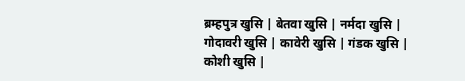ब्रम्हपुत्र खुसि | बेतवा खुसि | नर्मदा खुसि | गोदावरी खुसि | कावेरी खुसि | गंडक खुसि | कोशी खुसि |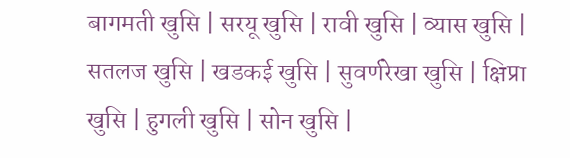बागमती खुसि | सरयू खुसि | रावी खुसि | व्यास खुसि | सतलज खुसि | खडकई खुसि | सुवर्णरेखा खुसि | क्षिप्रा खुसि | हुगली खुसि | सोन खुसि |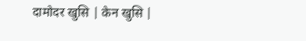दामोदर खुसि | केन खुसि |